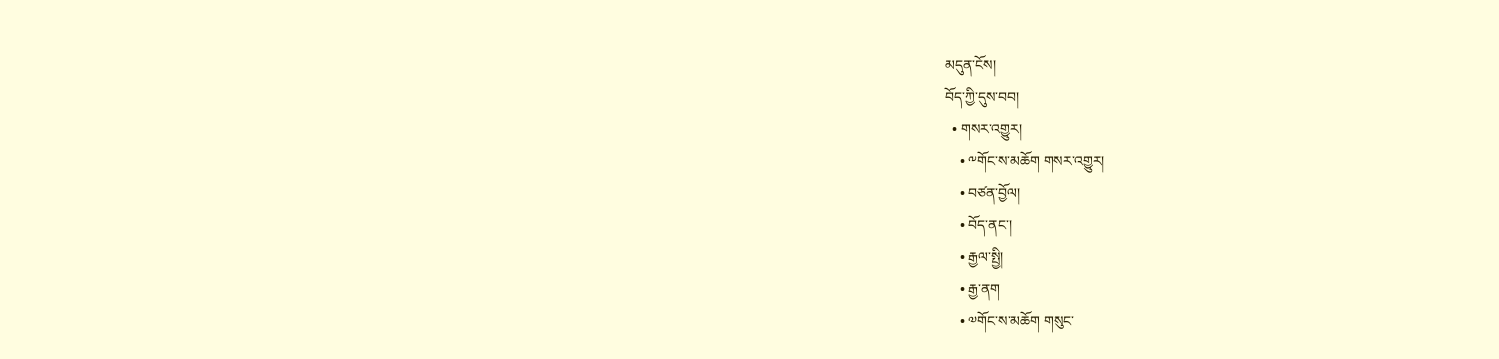མདུན་ངོས།
བོད་ཀྱི་དུས་བབ།
  • གསར་འགྱུར།
    • ༸གོང་ས་མཆོག གསར་འགྱུར།
    • བཙན་བྱོལ།
    • བོད་ནང་།
    • རྒྱལ་སྤྱི།
    • རྒྱ་ནག
    • ༧གོང་ས་མཆོག གསུང་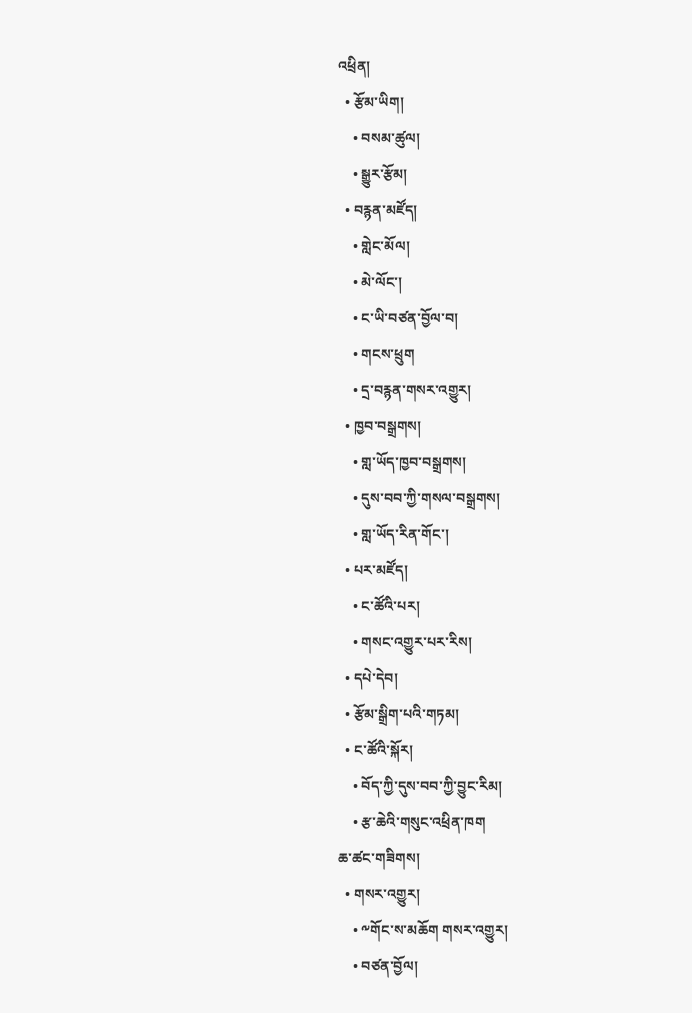འཕྲིན།
  • རྩོམ་ཡིག།
    • བསམ་ཚུལ།
    • སྒྱུར་རྩོམ།
  • བརྙན་མཛོད།
    • གླེང་མོལ།
    • མེ་ལོང་།
    • ང་ཡི་བཙན་བྱོལ་བ།
    • གངས་ཕྲུག
    • དྲ་བརྙན་གསར་འགྱུར།
  • ཁྱབ་བསྒྲགས།
    • གླ་ཡོད་ཁྱབ་བསྒྲགས།
    • དུས་བབ་ཀྱི་གསལ་བསྒྲགས།
    • གླ་ཡོད་རིན་གོང་།
  • པར་མཛོད།
    • ང་ཚོའི་པར།
    • གསང་འགྱུར་པར་རིས།
  • དཔེ་དེབ།
  • རྩོམ་སྒྲིག་པའི་གཏམ།
  • ང་ཚོའི་སྐོར།
    • བོད་ཀྱི་དུས་བབ་ཀྱི་བྱུང་རིམ།
    • རྩ་ཆེའི་གསུང་འཕྲིན་ཁག
ཆ་ཚང་གཟིགས།
  • གསར་འགྱུར།
    • ༸གོང་ས་མཆོག གསར་འགྱུར།
    • བཙན་བྱོལ།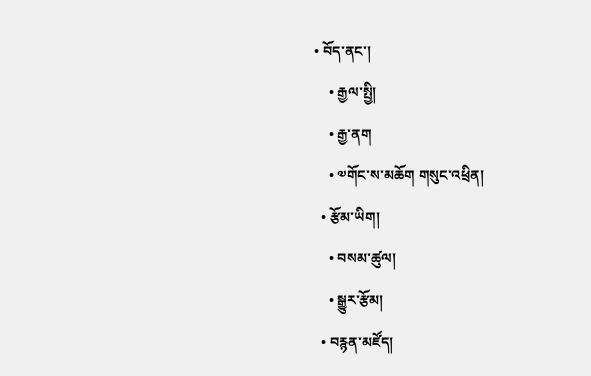• བོད་ནང་།
    • རྒྱལ་སྤྱི།
    • རྒྱ་ནག
    • ༧གོང་ས་མཆོག གསུང་འཕྲིན།
  • རྩོམ་ཡིག།
    • བསམ་ཚུལ།
    • སྒྱུར་རྩོམ།
  • བརྙན་མཛོད།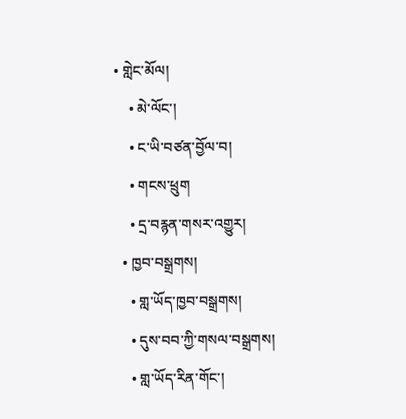• གླེང་མོལ།
    • མེ་ལོང་།
    • ང་ཡི་བཙན་བྱོལ་བ།
    • གངས་ཕྲུག
    • དྲ་བརྙན་གསར་འགྱུར།
  • ཁྱབ་བསྒྲགས།
    • གླ་ཡོད་ཁྱབ་བསྒྲགས།
    • དུས་བབ་ཀྱི་གསལ་བསྒྲགས།
    • གླ་ཡོད་རིན་གོང་།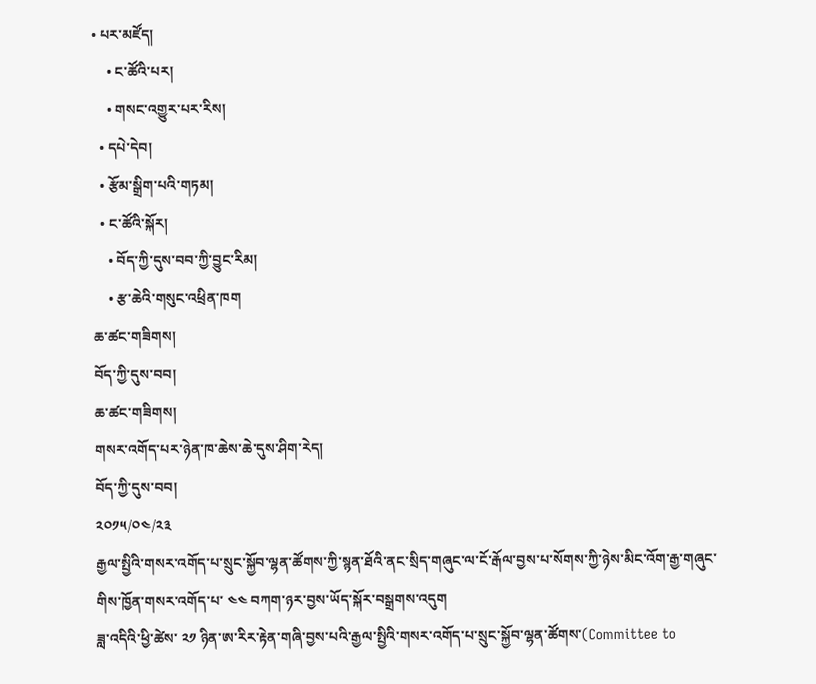• པར་མཛོད།
    • ང་ཚོའི་པར།
    • གསང་འགྱུར་པར་རིས།
  • དཔེ་དེབ།
  • རྩོམ་སྒྲིག་པའི་གཏམ།
  • ང་ཚོའི་སྐོར།
    • བོད་ཀྱི་དུས་བབ་ཀྱི་བྱུང་རིམ།
    • རྩ་ཆེའི་གསུང་འཕྲིན་ཁག
ཆ་ཚང་གཟིགས།
བོད་ཀྱི་དུས་བབ།
ཆ་ཚང་གཟིགས།
གསར་འགོད་པར་ཉེན་ཁ་ཆེས་ཆེ་དུས་ཤིག་རེད།
བོད་ཀྱི་དུས་བབ།
༢༠༡༥/༠༤/༢༣
རྒྱལ་སྤྱིའི་གསར་འགོད་པ་སྲུང་སྐྱོབ་ལྷན་ཚོགས་ཀྱི་སྙན་ཐོའི་ནང་སྲིད་གཞུང་ལ་ངོ་རྒོལ་བྱས་པ་སོགས་ཀྱི་ཉེས་མིང་འོག་རྒྱ་གཞུང་གིས་ཁྱོན་གསར་འགོད་པ་ ༤༤ བཀག་ཉར་བྱས་ཡོད་སྐོར་བསྒྲགས་འདུག
ཟླ་འདིའི་ཕྱི་ཚེས་ ༢༡ ཉིན་ཨ་རིར་རྟེན་གཞི་བྱས་པའི་རྒྱལ་སྤྱིའི་གསར་འགོད་པ་སྲུང་སྐྱོབ་ལྷན་ཚོགས་(Committee to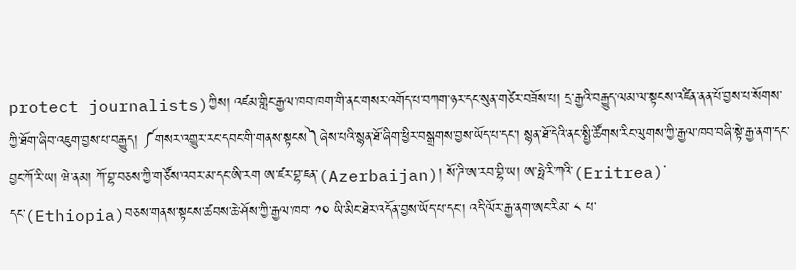protect journalists)ཀྱིས། འཛམ་གླིང་རྒྱལ་ཁབ་ཁག་གི་ནང་གསར་འགོད་པ་བཀག་ཉར་དང་སུན་གཙེར་བཟོས་པ། དྲ་རྒྱའི་བརྒྱུད་ལམ་ལ་སྟངས་འཛིན་ནན་པོ་བྱས་པ་སོགས་ཀྱི་ཐོག་ཞིབ་འཇུག་བྱས་པ་བརྒྱུད། ༼གསར་འགྱུར་རང་དབང་གི་གནས་སྟངས༽ཞེས་པའི་སྙན་ཐོ་ཞིག་ཕྱིར་བསྒྲགས་བྱས་ཡོད་པ་དང་། སྙན་ཐོ་དེའི་ནང་སྤྱི་ཚོགས་རིང་ལུགས་ཀྱི་རྒྱལ་ཁབ་བཞི་སྟེ་རྒྱ་ནག་དང་བྱང་ཀོ་རི་ཡ། ཝེ་ནམ། ཀོ་བྷ་བཅས་ཀྱི་གཙོས་འབར་མ་དང་ཨི་རག ཨ་ཛར་བྷ་ཇན་(Azerbaijan)། སོ་ཌི་ཨ་རབ་བྷི་ཡ། ཨ་ཧྥེ་རི་ཀའི་(Eritrea)་དང་(Ethiopia)བཅས་གནས་སྟངས་ཚབས་ཆེ་ཤོས་ཀྱི་རྒྱལ་ཁབ་ ༡༠ ཡི་མིང་ཐེར་འདོན་བྱས་ཡོད་པ་དང་། འདི་ལོར་རྒྱ་ནག་ཨང་རིམ་ ༨ པ་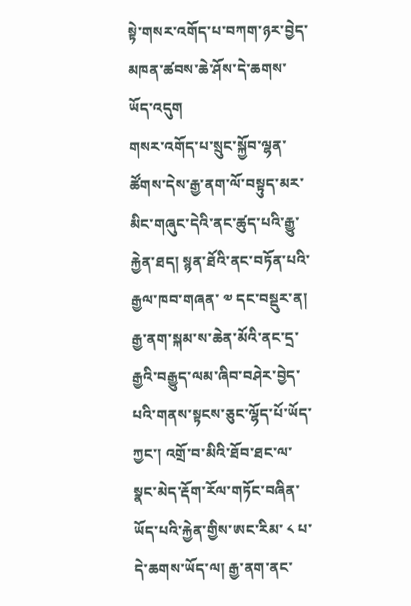སྟེ་གསར་འགོད་པ་བཀག་ཉར་བྱེད་མཁན་ཚབས་ཆེ་ཤོས་དེ་ཆགས་ཡོད་འདུག
གསར་འགོད་པ་སྲུང་སྐྱོབ་ལྷན་ཚོགས་དེས་རྒྱ་ནག་ལོ་བསྟུད་མར་མིང་གཞུང་དེའི་ནང་ཚུད་པའི་རྒྱུ་རྐྱེན་ཐད། སྙན་ཐོའི་ནང་བཏོན་པའི་རྒྱལ་ཁབ་གཞན་ ༧ དང་བསྡུར་ན། རྒྱ་ནག་སྐམ་ས་ཆེན་མོའི་ནང་དྲ་རྒྱའི་བརྒྱུད་ལམ་ཞིབ་བཤེར་བྱེད་པའི་གནས་སྟངས་ཅུང་ལྷོད་པོ་ཡོད་ཀྱང་། འགྲོ་བ་མིའི་ཐོབ་ཐང་ལ་སྣང་མེད་རྡོག་རོལ་གཏོང་བཞིན་ཡོད་པའི་རྐྱེན་གྱིས་ཨང་རིམ་ ༨ པ་དེ་ཆགས་ཡོད་ལ། རྒྱ་ནག་ནང་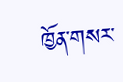ཁྱོན་གསར་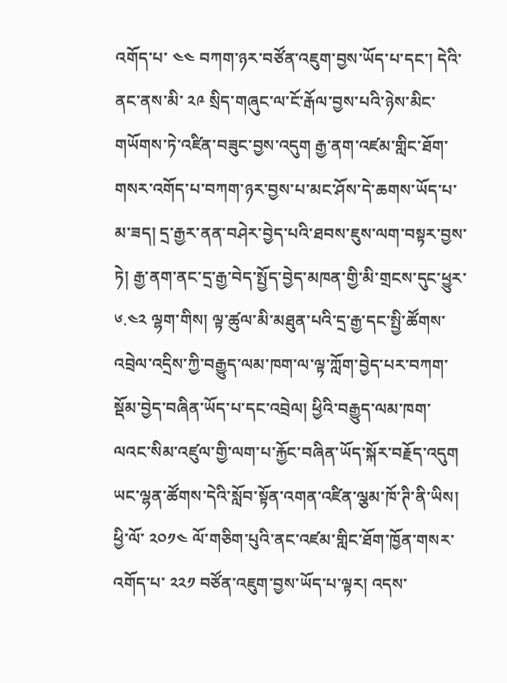འགོད་པ་ ༤༤ བཀག་ཉར་བཙོན་འཇུག་བྱས་ཡོད་པ་དང་། དེའི་ནང་ནས་མི་ ༢༩ སྲིད་གཞུང་ལ་ངོ་རྒོལ་བྱས་པའི་ཉེས་མིང་གཡོགས་ཏེ་འཛིན་བཟུང་བྱས་འདུག རྒྱ་ནག་འཛམ་གླིང་ཐོག་གསར་འགོད་པ་བཀག་ཉར་བྱས་པ་མང་ཤོས་དེ་ཆགས་ཡོད་པ་མ་ཟད། དྲ་རྒྱར་ནན་བཤེར་བྱེད་པའི་ཐབས་ཇུས་ལག་བསྟར་བྱས་ཏེ། རྒྱ་ནག་ནང་དྲ་རྒྱ་བེད་སྤྱོད་བྱེད་མཁན་གྱི་མི་གྲངས་དུང་ཕྱུར་ ༦.༤༢ ལྷག་གིས། ལྟ་ཚུལ་མི་མཐུན་པའི་དྲ་རྒྱ་དང་སྤྱི་ཚོགས་འབྲེལ་འདྲིས་ཀྱི་བརྒྱུད་ལམ་ཁག་ལ་ལྟ་ཀློག་བྱེད་པར་བཀག་སྡོམ་བྱེད་བཞིན་ཡོད་པ་དང་འབྲེལ། ཕྱིའི་བརྒྱུད་ལམ་ཁག་ལའང་སིམ་འཛུལ་གྱི་ལག་པ་རྐྱོང་བཞིན་ཡོད་སྐོར་བརྗོད་འདུག
ཡང་ལྷན་ཚོགས་དེའི་སློབ་སྟོན་འགན་འཛིན་ལྕམ་ཁོ་ཊི་ནི་ཡིས། ཕྱི་ལོ་ ༢༠༡༤ ལོ་གཅིག་པུའི་ནང་འཛམ་གླིང་ཐོག་ཁྱོན་གསར་འགོད་པ་ ༢༢༡ བཙོན་འཇུག་བྱས་ཡོད་པ་ལྟར། འདས་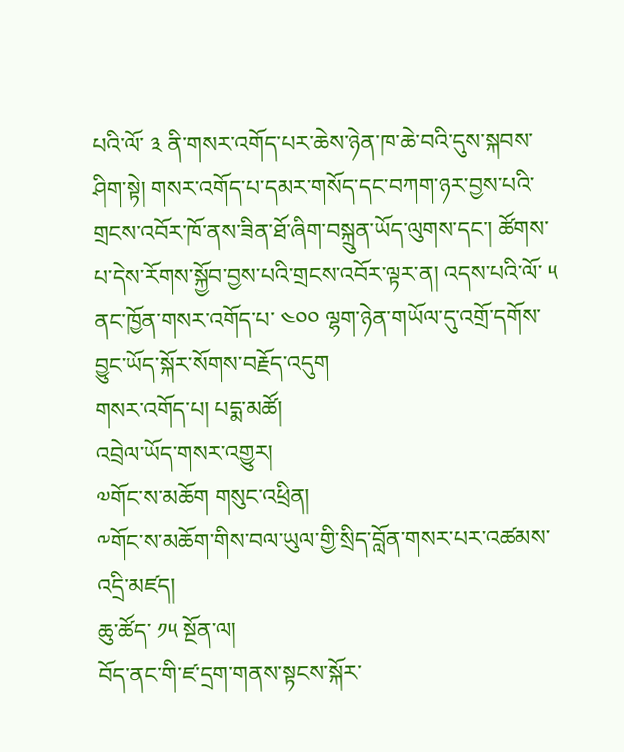པའི་ལོ་ ༣ ནི་གསར་འགོད་པར་ཆེས་ཉེན་ཁ་ཆེ་བའི་དུས་སྐབས་ཤིག་སྟེ། གསར་འགོད་པ་དམར་གསོད་དང་བཀག་ཉར་བྱས་པའི་གྲངས་འབོར་ཁོ་ནས་ཟིན་ཐོ་ཞིག་བསྐྲུན་ཡོད་ལུགས་དང་། ཚོགས་པ་དེས་རོགས་སྐྱོབ་བྱས་པའི་གྲངས་འབོར་ལྟར་ན། འདས་པའི་ལོ་ ༥ ནང་ཁྱོན་གསར་འགོད་པ་ ༤༠༠ ལྷག་ཉེན་གཡོལ་དུ་འགྲོ་དགོས་བྱུང་ཡོད་སྐོར་སོགས་བརྗོད་འདུག
གསར་འགོད་པ། པདྨ་མཚོ།
འབྲེལ་ཡོད་གསར་འགྱུར།
༧གོང་ས་མཆོག གསུང་འཕྲིན།
༸གོང་ས་མཆོག་གིས་བལ་ཡུལ་གྱི་སྲིད་བློན་གསར་པར་འཚམས་འདྲི་མཛད།
ཆུ་ཚོད་ ༡༥ སྔོན་ལ།
བོད་ནང་གི་ཛ་དྲག་གནས་སྟངས་སྐོར་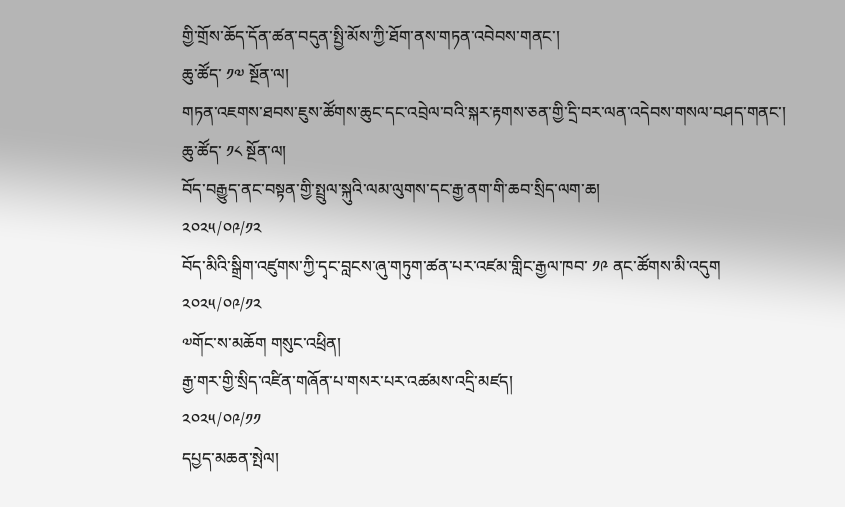གྱི་གྲོས་ཆོད་དོན་ཚན་བདུན་སྤྱི་མོས་ཀྱི་ཐོག་ནས་གཏན་འབེབས་གནང་།
ཆུ་ཚོད་ ༡༧ སྔོན་ལ།
གཏན་འཇགས་ཐབས་ཇུས་ཚོགས་ཆུང་དང་འབྲེལ་བའི་སྐར་རྟགས་ཅན་གྱི་དྲི་བར་ལན་འདེབས་གསལ་བཤད་གནང་།
ཆུ་ཚོད་ ༡༨ སྔོན་ལ།
བོད་བརྒྱུད་ནང་བསྟན་གྱི་སྤྲུལ་སྐུའི་ལམ་ལུགས་དང་རྒྱ་ནག་གི་ཆབ་སྲིད་ལག་ཆ།
༢༠༢༥/༠༩/༡༢
བོད་མིའི་སྒྲིག་འཛུགས་ཀྱི་དྭང་བླངས་ཞུ་གཏུག་ཚན་པར་འཛམ་གླིང་རྒྱལ་ཁབ་ ༡༩ ནང་ཚོགས་མི་འདུག
༢༠༢༥/༠༩/༡༢
༧གོང་ས་མཆོག གསུང་འཕྲིན།
རྒྱ་གར་གྱི་སྲིད་འཛིན་གཞོན་པ་གསར་པར་འཚམས་འདྲི་མཛད།
༢༠༢༥/༠༩/༡༡
དཔྱད་མཆན་སྤེལ།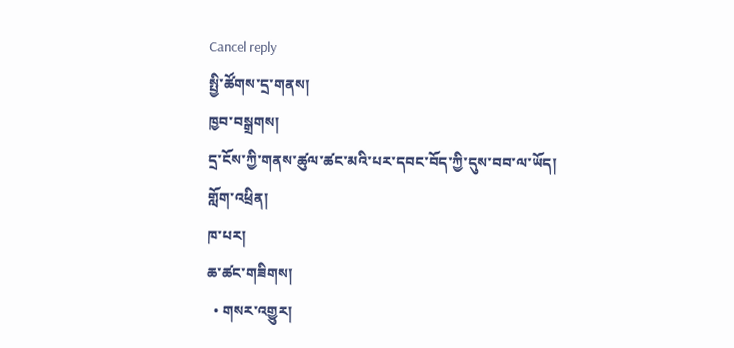Cancel reply
སྤྱི་ཚོགས་དྲ་གནས།
ཁྱབ་བསྒྲགས།
དྲ་ངོས་ཀྱི་གནས་ཚུལ་ཚང་མའི་པར་དབང་བོད་ཀྱི་དུས་བབ་ལ་ཡོད།
གློག་འཕྲིན།
ཁ་པར།
ཆ་ཚང་གཟིགས།
  • གསར་འགྱུར།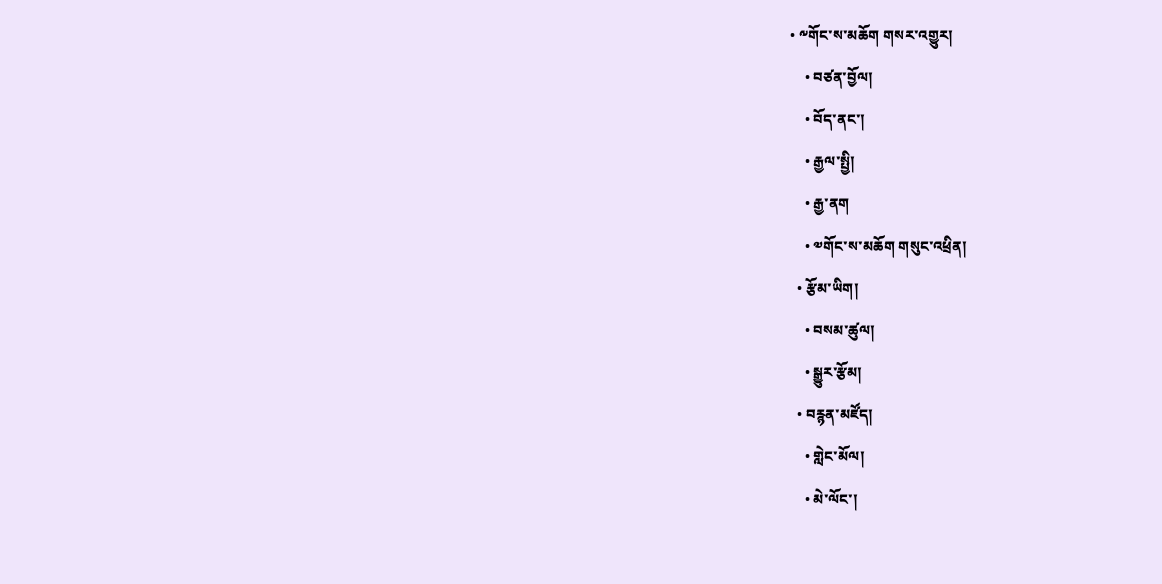• ༸གོང་ས་མཆོག གསར་འགྱུར།
    • བཙན་བྱོལ།
    • བོད་ནང་།
    • རྒྱལ་སྤྱི།
    • རྒྱ་ནག
    • ༧གོང་ས་མཆོག གསུང་འཕྲིན།
  • རྩོམ་ཡིག།
    • བསམ་ཚུལ།
    • སྒྱུར་རྩོམ།
  • བརྙན་མཛོད།
    • གླེང་མོལ།
    • མེ་ལོང་།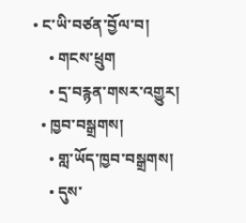• ང་ཡི་བཙན་བྱོལ་བ།
    • གངས་ཕྲུག
    • དྲ་བརྙན་གསར་འགྱུར།
  • ཁྱབ་བསྒྲགས།
    • གླ་ཡོད་ཁྱབ་བསྒྲགས།
    • དུས་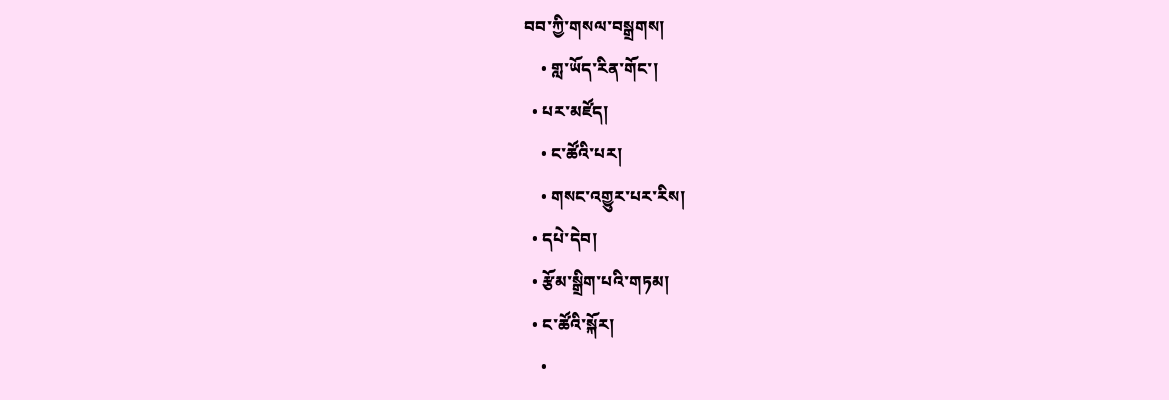བབ་ཀྱི་གསལ་བསྒྲགས།
    • གླ་ཡོད་རིན་གོང་།
  • པར་མཛོད།
    • ང་ཚོའི་པར།
    • གསང་འགྱུར་པར་རིས།
  • དཔེ་དེབ།
  • རྩོམ་སྒྲིག་པའི་གཏམ།
  • ང་ཚོའི་སྐོར།
    •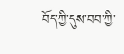བོད་ཀྱི་དུས་བབ་ཀྱི་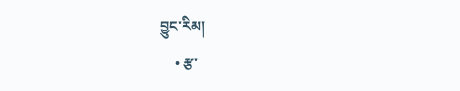བྱུང་རིམ།
    • རྩ་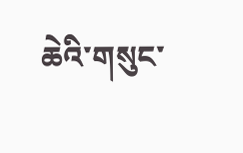ཆེའི་གསུང་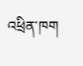འཕྲིན་ཁག